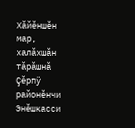Хăйĕншĕн мар, халăхшăн тăрăшнă
Çĕрпÿ районĕнчи Энĕшкасси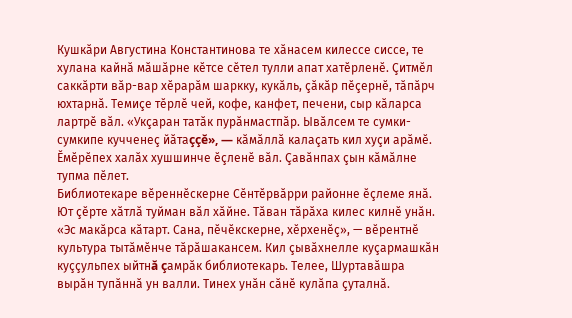Кушкăри Августина Константинова те хăнасем килессе сиссе, те хулана кайнă мăшăрне кĕтсе сĕтел тулли апат хатĕрленĕ. Çитмĕл саккăрти вăр-вар хĕрарăм шаркку, кукăль, çăкăр пĕçернĕ, тăпăрч юхтарнă. Темиçе тĕрлĕ чей, кофе, канфет, печени, сыр кăларса лартрĕ вăл. «Укçаран татăк пурăнмастпăр. Ывăлсем те сумки-сумкипе кучченеç йăтаççĕ», — кăмăллă калаçать кил хуçи арăмĕ. Ĕмĕрĕпех халăх хушшинче ĕçленĕ вăл. Çавăнпах çын кăмăлне тупма пĕлет.
Библиотекаре вĕреннĕскерне Сĕнтĕрвăрри районне ĕçлеме янă. Ют çĕрте хăтлă туйман вăл хăйне. Тăван тăрăха килес килнĕ унăн. «Эс макăрса кăтарт. Сана, пĕчĕкскерне, хĕрхенĕç», — вĕрентнĕ культура тытăмĕнче тăрăшакансем. Кил çывăхнелле куçармашкăн куççульпех ыйтнă çамрăк библиотекарь. Телее, Шуртавăшра вырăн тупăннă ун валли. Тинех унăн сăнĕ кулăпа çуталнă.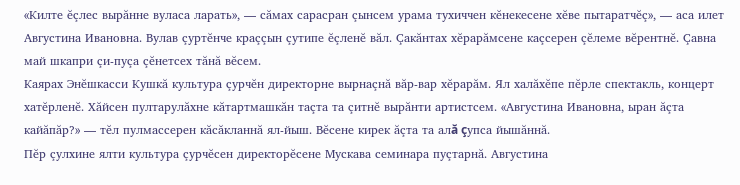«Килте ĕçлес вырăнне вуласа ларать», — сăмах сарасран çынсем урама тухиччен кĕнекесене хĕве пытаратчĕç», — аса илет Августина Ивановна. Вулав çуртĕнче краççын çутипе ĕçленĕ вăл. Çакăнтах хĕрарăмсене каçсерен çĕлеме вĕрентнĕ. Çавна май шкапри çи-пуçа çĕнетсех тăнă вĕсем.
Каярах Энĕшкасси Кушкă культура çурчĕн директорне вырнаçнă вăр-вар хĕрарăм. Ял халăхĕпе пĕрле спектакль, концерт хатĕрленĕ. Хăйсен пултарулăхне кăтартмашкăн таçта та çитнĕ вырăнти артистсем. «Августина Ивановна, ыран ăçта кайăпăр?» — тĕл пулмассерен кăсăкланнă ял-йыш. Вĕсене кирек ăçта та алă çупса йышăннă.
Пĕр çулхине ялти культура çурчĕсен директорĕсене Мускава семинара пуçтарнă. Августина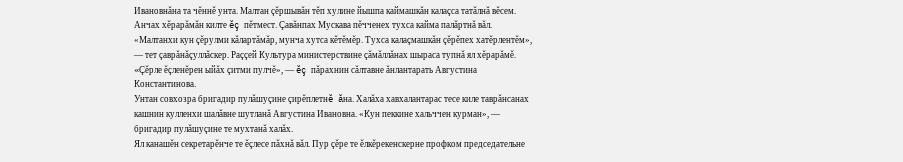Ивановнăна та чĕннĕ унта. Малтан çĕршывăн тĕп хулине йышпа каймашкăн калаçса татăлнă вĕсем. Анчах хĕрарăмăн килте ĕç пĕтмест. Çавăнпах Мускава пĕчченех тухса кайма палăртнă вăл. «Малтанхи кун çĕрулми кăлартăмăр, мунча хутса кĕтĕмĕр. Тухса калаçмашкăн çĕрĕпех хатĕрлентĕм», — тет çаврăнăçуллăскер. Раççей Культура министерствине çăмăллăнах шыраса тупнă ял хĕрарăмĕ.
«Çĕрле ĕçленĕрен ыйăх çитми пулчĕ», — ĕç пăрахнин сăлтавне ăнлантарать Августина Константинова.
Унтан совхозра бригадир пулăшуçине çирĕплетнĕ ăна. Халăха хавхалантарас тесе киле таврăнсанах кашнин кулленхи шалăвне шутланă Августина Ивановна. «Кун пеккине хальччен курман», — бригадир пулăшуçине те мухтанă халăх.
Ял канашĕн секретарĕнче те ĕçлесе пăхнă вăл. Пур çĕре те ĕлкĕрекенскерне профком председательне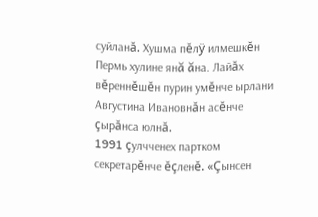суйланă. Хушма пĕлÿ илмешкĕн Пермь хулине янă ăна. Лайăх вĕреннĕшĕн пурин умĕнче ырлани Августина Ивановнăн асĕнче çырăнса юлнă.
1991 çулчченех партком секретарĕнче ĕçленĕ. «Çынсен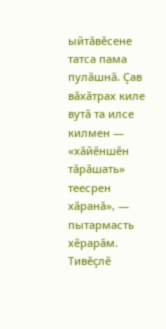ыйтăвĕсене татса пама пулăшнă. Çав вăхăтрах киле вутă та илсе килмен — «хăйĕншĕн тăрăшать» теесрен хăранă», — пытармасть хĕрарăм. Тивĕçлĕ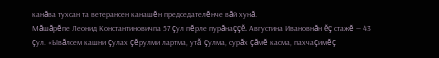канăва тухсан та ветерансен канашĕн председателĕнче вăй хунă.
Мăшăрĕпе Леонид Константиновичпа 57 çул пĕрле пурăнаççĕ. Августина Ивановнăн ĕç стажĕ — 43 çул. «Ывăлсем кашни çулах çĕрулми лартма, утă çулма, сурăх çăмĕ касма, пахчаçимĕç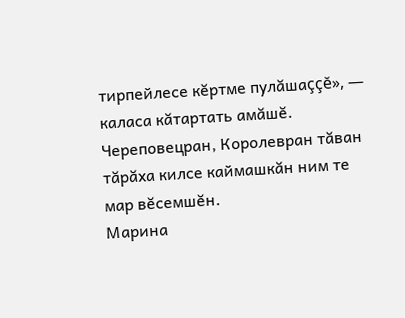тирпейлесе кĕртме пулăшаççĕ», — каласа кăтартать амăшĕ. Череповецран, Королевран тăван тăрăха килсе каймашкăн ним те мар вĕсемшĕн.
Марина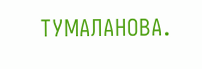ТУМАЛАНОВА.